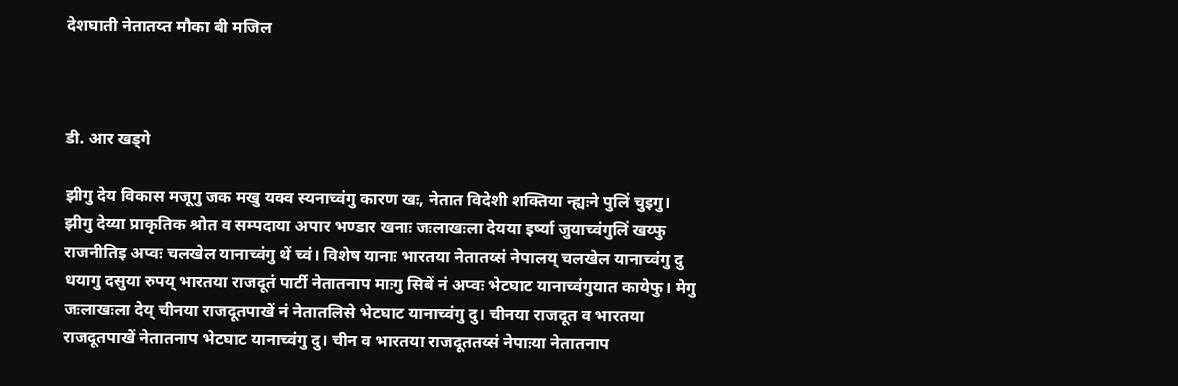देशघाती नेतातय्त मौका बी मजिल



डी. आर खड्गे

झीगु देय विकास मजूगु जक मखु यक्व स्यनाच्वंगु कारण खः, नेतात विदेशी शक्तिया न्ह्यःने पुलिं चुइगु। झीगु देय्या प्राकृतिक श्रोत व सम्पदाया अपार भण्डार खनाः जःलाखःला देयया इर्ष्या जुयाच्वंगुलिं खय्फु राजनीतिइ अप्वः चलखेल यानाच्वंगु थें च्वं। विशेष यानाः भारतया नेतातय्सं नेपालय् चलखेल यानाच्वंगु दु धयागु दसुया रुपय् भारतया राजदूतं पार्टी नेतातनाप माःगु सिबें नं अप्वः भेटघाट यानाच्वंगुयात कायेफु। मेगु जःलाखःला देय् चीनया राजदूतपाखें नं नेतातलिसे भेटघाट यानाच्वंगु दु। चीनया राजदूत व भारतया राजदूतपाखें नेतातनाप भेटघाट यानाच्वंगु दु। चीन व भारतया राजदूततय्सं नेपाःया नेतातनाप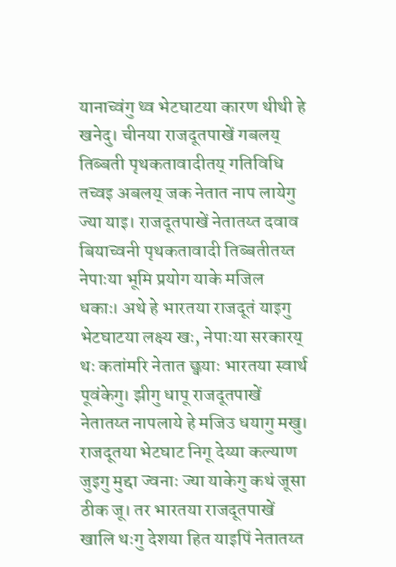यानाच्वंगु थ्व भेटघाटया कारण थीथी हे खनेदु। चीनया राजदूतपाखें गबलय् तिब्बती पृथकतावादीतय् गतिविधि तच्वइ अबलय् जक नेतात नाप लायेगु ज्या याइ। राजदूतपाखें नेतातय्त दवाव बियाच्वनी पृथकतावादी तिब्बतीतय्त नेपाःया भूमि प्रयोग याके मजिल धकाः। अथे हे भारतया राजदूतं याइगु भेटघाटया लक्ष्य खः, नेपाःया सरकारय् थः कतांमरि नेतात छ्वयाः भारतया स्वार्थ पूवंकेगु। झीगु धापू राजदूतपाखें नेतातय्त नापलाये हे मजिउ धयागु मखु। राजदूतया भेटघाट निगू देय्या कल्याण जुइगु मुद्दा ज्वनाः ज्या याकेगु कथं जूसा ठीक जू। तर भारतया राजदूतपाखें खालि थःगु देशया हित याइपिं नेतातय्त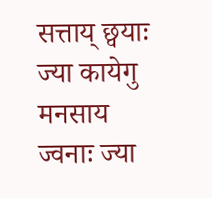सत्ताय् छ्वयाः ज्या कायेगु मनसाय ज्वनाः ज्या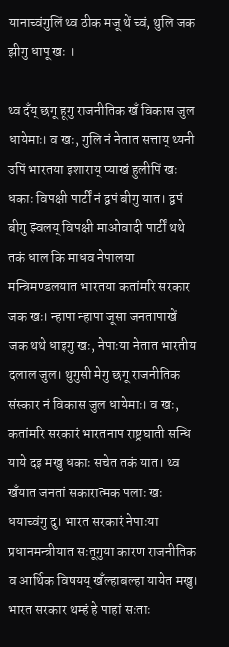यानाच्वंगुलिं थ्व ठीक मजू थें च्वं, थुलि जक झीगु धापू खः ।

थ्व दँय् छगू हूगु राजनीतिक खँ विकास जुल धायेमाः। व खः, गुलि नं नेतात सत्ताय् थ्यनी उपिं भारतया इशाराय् प्याखं हुलीपिं खः धकाः विपक्षी पार्टीं नं द्वपं बीगु यात। द्वपं बीगु झ्वलय् विपक्षी माओवादी पार्टीं थथे तकं धाल कि माधव नेपालया मन्त्रिमण्डलयात भारतया कतांमरि सरकार जक खः। न्हापा न्हापा जूसा जनतापाखें जक थथे धाइगु खः, नेपाःया नेतात भारतीय दलाल जुल। थुगुसी मेगु छगू राजनीतिक संस्कार नं विकास जुल धायेमाः। व खः, कतांमरि सरकारं भारतनाप राष्ट्रघाती सन्धि याये दइ मखु धकाः सचेत तकं यात। थ्व खँयात जनतां सकारात्मक पलाः खः धयाच्वंगु दु। भारत सरकारं नेपाःया प्रधानमन्त्रीयात सःतूगुया कारण राजनीतिक व आर्थिक विषयय् खँल्हाबल्हा यायेत मखु। भारत सरकार थम्हं हे पाहां सःताः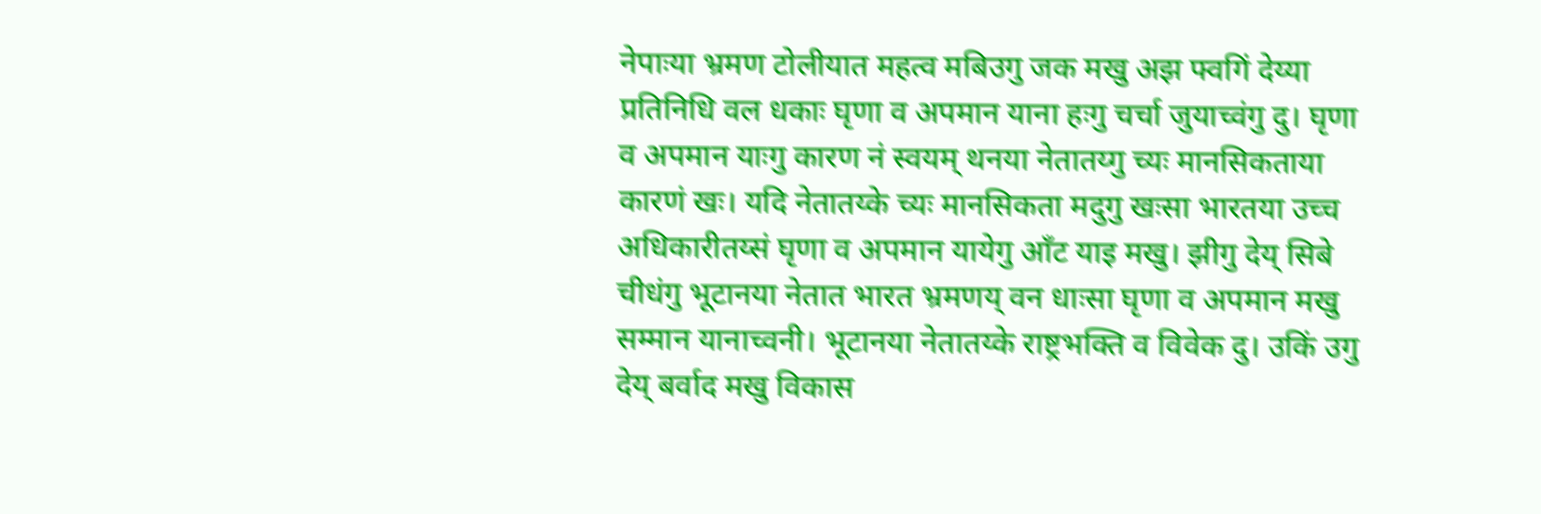नेपाःया भ्रमण टोलीयात महत्व मबिउगु जक मखु अझ फ्वगिं देय्या प्रतिनिधि वल धकाः घृणा व अपमान याना हःगु चर्चा जुयाच्वंगु दु। घृणा व अपमान याःगु कारण नं स्वयम् थनया नेतातय्गु च्यः मानसिकताया कारणं खः। यदि नेतातय्के च्यः मानसिकता मदुगु खःसा भारतया उच्च अधिकारीतय्सं घृणा व अपमान यायेगु आँट याइ मखु। झीगु देय् सिबे चीधंगु भूटानया नेतात भारत भ्रमणय् वन धाःसा घृणा व अपमान मखु सम्मान यानाच्वनी। भूटानया नेतातय्के राष्ट्रभक्ति व विवेक दु। उकिं उगु देय् बर्वाद मखु विकास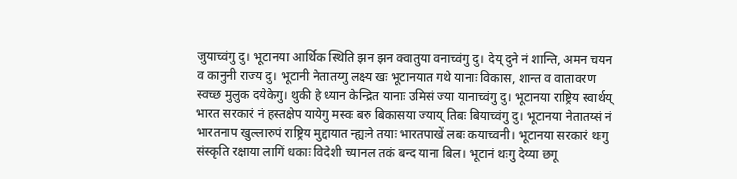जुयाच्वंगु दु। भूटानया आर्थिक स्थिति झन झन क्वातुया वनाच्वंगु दु। देय् दुने नं शान्ति, अमन चयन व कानुनी राज्य दु। भूटानी नेतातय्गु लक्ष्य खः भूटानयात गथे यानाः विकास, शान्त व वातावरण स्वच्छ मुलुक दयेकेगु। थुकी हे ध्यान केन्द्रित यानाः उमिसं ज्या यानाच्वंगु दु। भूटानया राष्ट्रिय स्वार्थय् भारत सरकारं नं हस्तक्षेप यायेगु मस्वः बरु बिकासया ज्याय् तिबः बियाच्वंगु दु। भूटानया नेतातय्सं नं भारतनाप खुल्लारुपं राष्ट्रिय मुद्दायात न्ह्यःने तयाः भारतपाखें लबः कयाच्वनी। भूटानया सरकारं थःगु संस्कृति रक्षाया लागिं धकाः विदेशी च्यानल तकं बन्द याना बिल। भूटानं थःगु देय्या छगू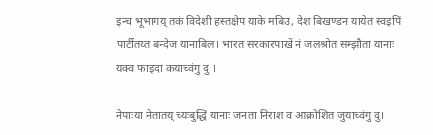इन्च भूभागय् तकं विदेशी हस्तक्षेप याके मबिउ, देश बिखण्डन यायेत स्वइपिं पार्टीतय्त बन्देज यानाबिल। भारत सरकारपाखें नं जलश्रोत सम्झौता यानाः यक्व फाइदा कयाच्वंगु दु ।

नेपाःया नेतातय् च्यःबुद्धिं यानाः जनता निराश व आक्रोशित जुयाच्वंगु दु।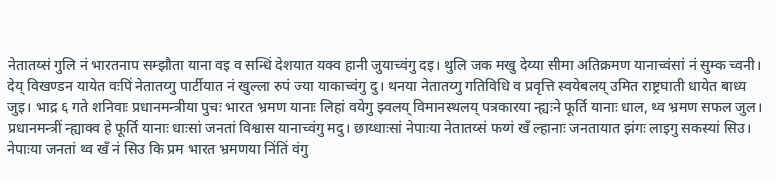नेतातय्सं गुलि नं भारतनाप सम्झौता याना वइ व सन्धिं देशयात यक्व हानी जुयाच्वंगु दइ। थुलि जक मखु देय्या सीमा अतिक्रमण यानाच्वंसां नं सुम्क च्वनी। देय् विखण्डन यायेत वःपिं नेतातय्गु पार्टीयात नं खुल्ला रुपं ज्या याकाच्वंगु दु। थनया नेतातय्गु गतिविधि व प्रवृत्ति स्वयेबलय् उमित राष्ट्रघाती धायेत बाध्य जुइ। भाद्र ६ गते शनिवाः प्रधानमन्त्रीया पुचः भारत भ्रमण यानाः लिहां वयेगु झ्वलय् विमानस्थलय् पत्रकारया न्ह्यःने फूर्ति यानाः धाल, थ्व भ्रमण सफल जुल। प्रधानमन्त्रीं न्ह्याक्व हे फूर्ति यानाः धाःसां जनतां विश्वास यानाच्वंगु मदु। छाय्धाःसां नेपाःया नेतातय्सं फय्गं खँ ल्हानाः जनतायात झंगः लाइगु सकस्यां सिउ। नेपाःया जनतां थ्व खँ नं सिउ कि प्रम भारत भ्रमणया निंतिं वंगु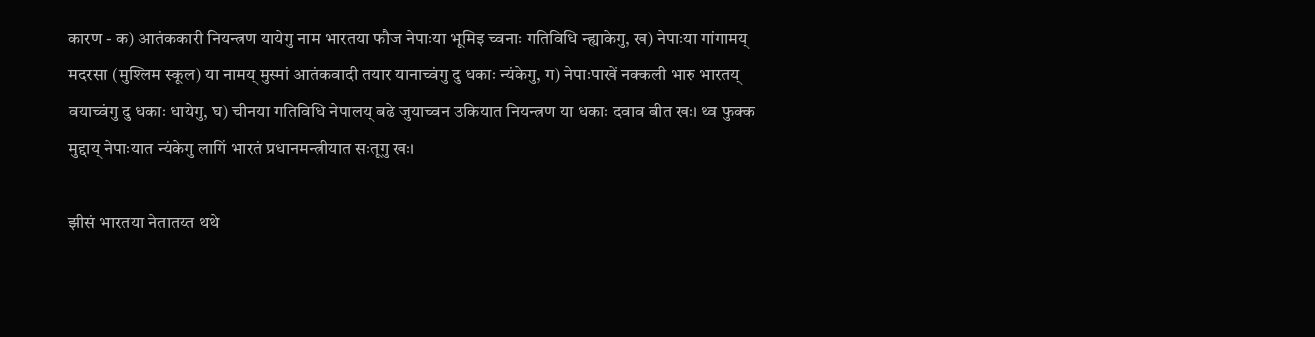कारण - क) आतंककारी नियन्त्रण यायेगु नाम भारतया फौज नेपाःया भूमिइ च्वनाः गतिविधि न्ह्याकेगु, ख) नेपाःया गांगामय् मदरसा (मुश्लिम स्कूल) या नामय् मुस्मां आतंकवादी तयार यानाच्वंगु दु धकाः न्यंकेगु, ग) नेपाःपाखें नक्कली भारु भारतय् वयाच्वंगु दु धकाः धायेगु, घ) चीनया गतिविधि नेपालय् बढे जुयाच्वन उकियात नियन्त्रण या धकाः दवाव बीत खः। थ्व फुक्क मुद्दाय् नेपाःयात न्यंकेगु लागिं भारतं प्रधानमन्त्रीयात सःतूगु खः।

झीसं भारतया नेतातय्त थथे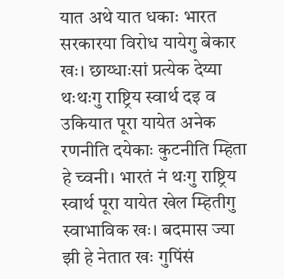यात अथे यात धकाः भारत सरकारया विरोध यायेगु बेकार खः। छाय्धाःसां प्रत्येक देय्या थःथःगु राष्ट्रिय स्वार्थ दइ व उकियात पूरा यायेत अनेक रणनीति दयेकाः कुटनीति म्हिता हे च्वनी। भारतं नं थःगु राष्ट्रिय स्वार्थ पूरा यायेत खेल म्हितीगु स्वाभाविक खः। बदमास ज्या झी हे नेतात खः गुपिंसं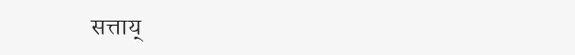सत्ताय्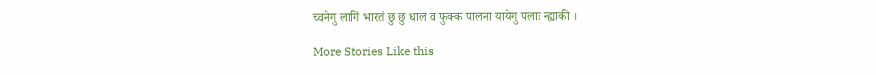च्वनेगु लागिं भारतं छु छु धाल व फुक्क पालना यायेगु पलाः न्ह्याकी ।

More Stories Like this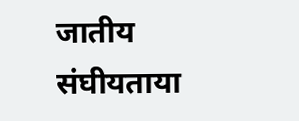जातीय संघीयताया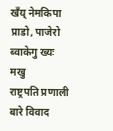खँय् नेमकिपा
प्राडो, पाजेरो ब्वाकेगु ख्यः मखु
राष्ट्रपति प्रणाली बारे विवाद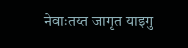नेवाःतय्त जागृत याइगु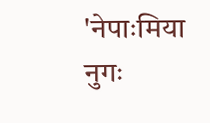'नेपाःमिया नुगः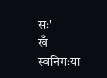सः'
खँ स्वनिगःया